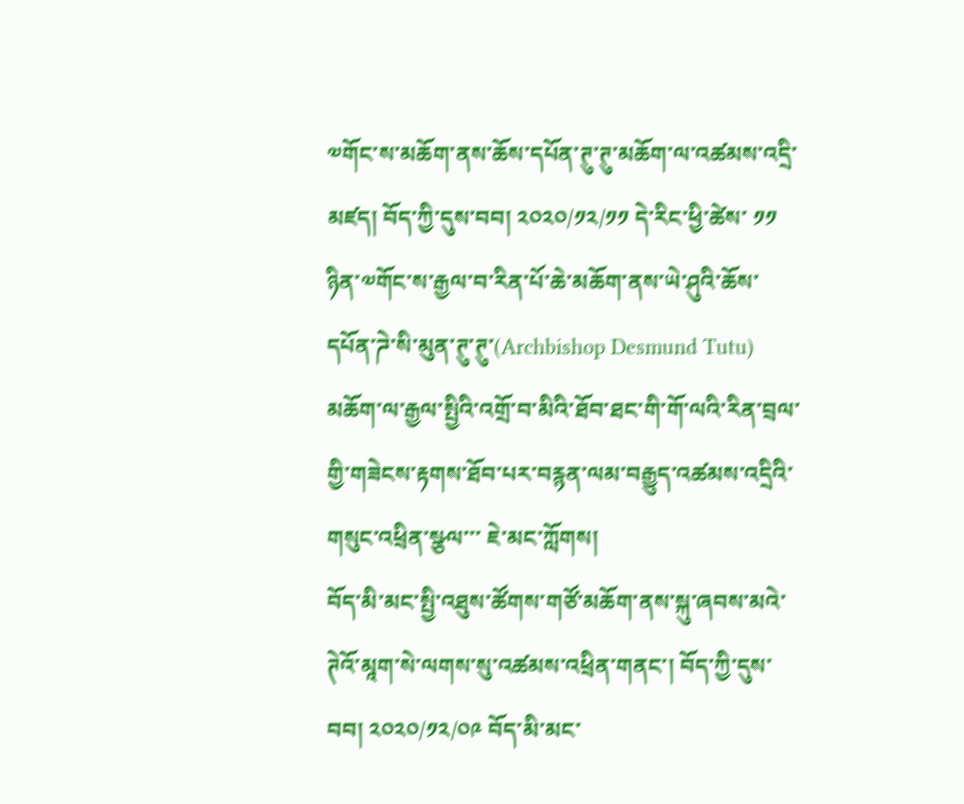༧གོང་ས་མཆོག་ནས་ཆོས་དཔོན་ཊུ་ཊུ་མཆོག་ལ་འཚམས་འདྲི་མཛད། བོད་ཀྱི་དུས་བབ། ༢༠༢༠/༡༢/༡༡ དེ་རིང་ཕྱི་ཚེས་ ༡༡ ཉིན་༧གོང་ས་རྒྱལ་བ་རིན་པོ་ཆེ་མཆོག་ནས་ཡེ་ཤུའི་ཆོས་དཔོན་ཌེ་སི་མུན་ཊུ་ཊུ་(Archbishop Desmund Tutu) མཆོག་ལ་རྒྱལ་སྤྱིའི་འགྲོ་བ་མིའི་ཐོབ་ཐང་གི་གོ་ལའི་རིན་བྲལ་གྱི་གཟེངས་རྟགས་ཐོབ་པར་བརྙན་ལམ་བརྒྱུད་འཚམས་འདྲིའི་གསུང་འཕྲིན་སྩལ་་་ ཇེ་མང་ཀློགས།
བོད་མི་མང་སྤྱི་འཐུས་ཚོགས་གཙོ་མཆོག་ནས་སྐུ་ཞབས་མའེ་ཊེའོ་མཱག་སེ་ལགས་སུ་འཚམས་འཕྲིན་གནང་། བོད་ཀྱི་དུས་བབ། ༢༠༢༠/༡༢/༠༩ བོད་མི་མང་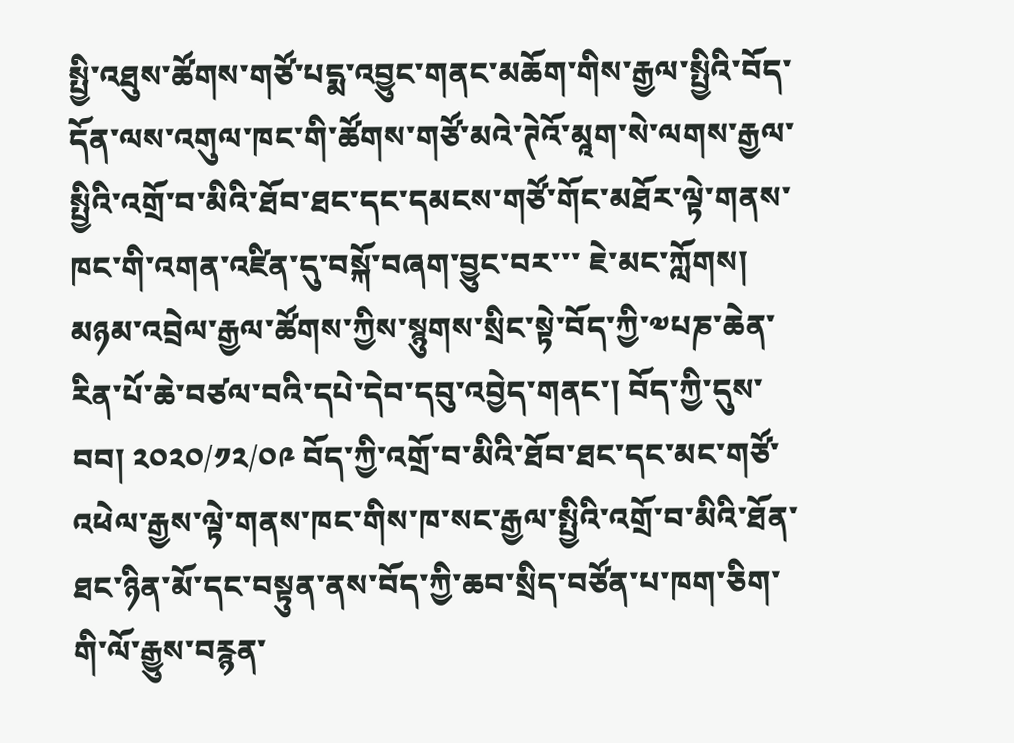སྤྱི་འཐུས་ཚོགས་གཙོ་པདྨ་འབྱུང་གནང་མཆོག་གིས་རྒྱལ་སྤྱིའི་བོད་དོན་ལས་འགུལ་ཁང་གི་ཚོགས་གཙོ་མའེ་ཊེའོ་མཱག་སེ་ལགས་རྒྱལ་སྤྱིའི་འགྲོ་བ་མིའི་ཐོབ་ཐང་དང་དམངས་གཙོ་གོང་མཐོར་ལྟེ་གནས་ཁང་གི་འགན་འཛིན་དུ་བསྐོ་བཞག་བྱུང་བར་་་ ཇེ་མང་ཀློགས།
མཉམ་འབྲེལ་རྒྱལ་ཚོགས་ཀྱིས་སྙུགས་སྲིང་སྟེ་བོད་ཀྱི་༧པཎ་ཆེན་རིན་པོ་ཆེ་བཙལ་བའི་དཔེ་དེབ་དབུ་འབྱེད་གནང་། བོད་ཀྱི་དུས་བབ། ༢༠༢༠/༡༢/༠༩ བོད་ཀྱི་འགྲོ་བ་མིའི་ཐོབ་ཐང་དང་མང་གཙོ་འཕེལ་རྒྱས་ལྟེ་གནས་ཁང་གིས་ཁ་སང་རྒྱལ་སྤྱིའི་འགྲོ་བ་མིའི་ཐོན་ཐང་ཉིན་མོ་དང་བསྟུན་ནས་བོད་ཀྱི་ཆབ་སྲིད་བཙོན་པ་ཁག་ཅིག་གི་ལོ་རྒྱུས་བརྙན་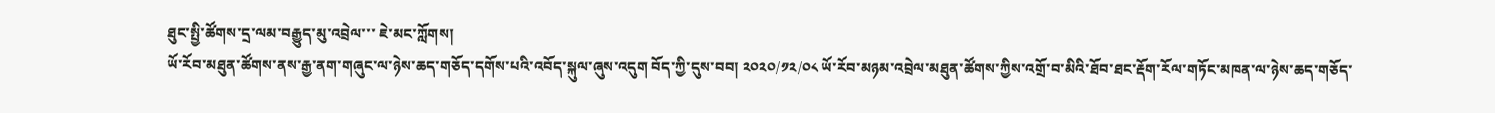ཐུང་སྤྱི་ཚོགས་དྲ་ལམ་བརྒྱུད་མུ་འབྲེལ་་་ ཇེ་མང་ཀློགས།
ཡོ་རོབ་མཐུན་ཚོགས་ནས་རྒྱ་ནག་གཞུང་ལ་ཉེས་ཆད་གཅོད་དགོས་པའི་འབོད་སྐུལ་ཞུས་འདུག བོད་ཀྱི་དུས་བབ། ༢༠༢༠/༡༢/༠༨ ཡོ་རོབ་མཉམ་འབྲེལ་མཐུན་ཚོགས་ཀྱིས་འགྲོ་བ་མིའི་ཐོབ་ཐང་རྡོག་རོལ་གཏོང་མཁན་ལ་ཉེས་ཆད་གཅོད་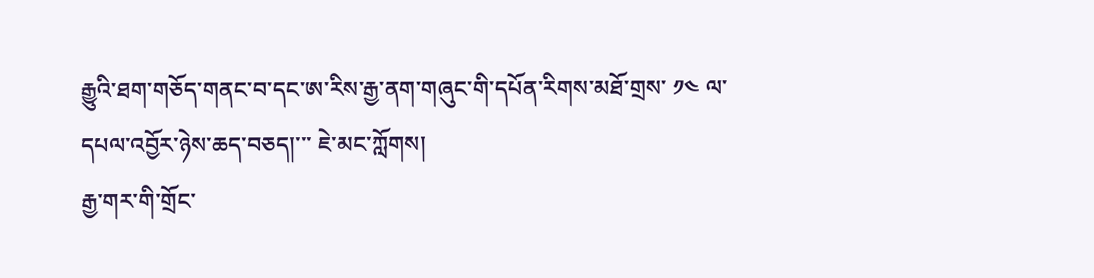རྒྱུའི་ཐག་གཅོད་གནང་བ་དང་ཨ་རིས་རྒྱ་ནག་གཞུང་གི་དཔོན་རིགས་མཐོ་གྲས་ ༡༤ ལ་དཔལ་འབྱོར་ཉེས་ཆད་བཅད།་་་ ཇེ་མང་ཀློགས།
རྒྱ་གར་གི་གྲོང་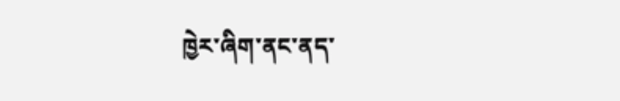ཁྱེར་ཞིག་ནང་ནད་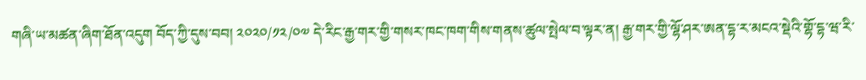གཞི་ཡ་མཚན་ཞིག་ཐོན་འདུག བོད་ཀྱི་དུས་བབ། ༢༠༢༠/༡༢/༠༧ དེ་རིང་རྒྱ་གར་གྱི་གསར་ཁང་ཁག་གིས་གནས་ཚུལ་སྤེལ་བ་ལྟར་ན། རྒྱ་གར་གྱི་ལྷོ་ཤར་ཨན་དྷ་ར་མངའ་སྡེའི་གྷོ་དྷ་ཝ་རི་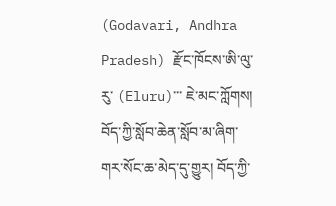(Godavari, Andhra Pradesh) རྫོང་ཁོངས་ཨི་ལུ་རུ་ (Eluru)་་་ ཇེ་མང་ཀློགས།
བོད་ཀྱི་སློབ་ཆེན་སློབ་མ་ཞིག་གར་སོང་ཆ་མེད་དུ་གྱུར། བོད་ཀྱི་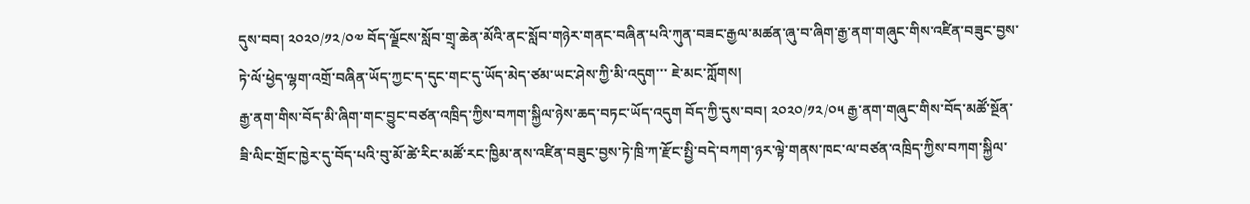དུས་བབ། ༢༠༢༠/༡༢/༠༧ བོད་ལྗོངས་སློབ་གྲྭ་ཆེན་མོའི་ནང་སློབ་གཉེར་གནང་བཞིན་པའི་ཀུན་བཟང་རྒྱལ་མཚན་ཞུ་བ་ཞིག་རྒྱ་ནག་གཞུང་གིས་འཛིན་བཟུང་བྱས་ཏེ་ལོ་ཕྱེད་ལྷག་འགྲོ་བཞིན་ཡོད་ཀྱང་ད་དུང་གང་དུ་ཡོད་མེད་ཙམ་ཡང་ཤེས་ཀྱི་མི་འདུག་་་ ཇེ་མང་ཀློགས།
རྒྱ་ནག་གིས་བོད་མི་ཞིག་གང་བྱུང་བཙན་འཁྲིད་ཀྱིས་བཀག་སྐྱིལ་ཉེས་ཆད་བཏང་ཡོད་འདུག བོད་ཀྱི་དུས་བབ། ༢༠༢༠/༡༢/༠༥ རྒྱ་ནག་གཞུང་གིས་བོད་མཚོ་སྔོན་ཟི་ལིང་གྲོང་ཁྱེར་དུ་བོད་པའི་བུ་མོ་ཚེ་རིང་མཚོ་རང་ཁྱིམ་ནས་འཛིན་བཟུང་བྱས་ཏེ་ཁྲི་ཀ་རྫོང་སྤྱི་བདེ་བཀག་ཉར་ལྟེ་གནས་ཁང་ལ་བཙན་འཁྲིད་ཀྱིས་བཀག་སྐྱིལ་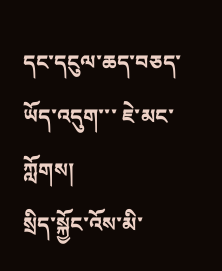དང་དངུལ་ཆད་བཅད་ཡོད་འདུག་་་ ཇེ་མང་ཀློགས།
སྲིད་སྐྱོང་འོས་མི་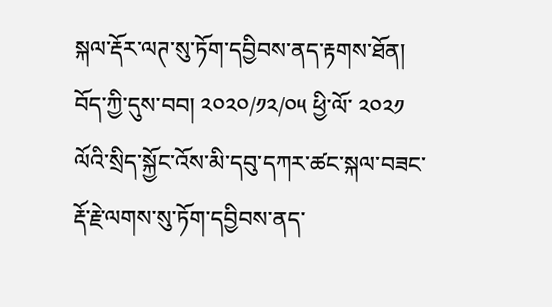སྐལ་རྡོར་ལཊ་སུ་ཏོག་དབྱིབས་ནད་རྟགས་ཐོན། བོད་ཀྱི་དུས་བབ། ༢༠༢༠/༡༢/༠༥ ཕྱི་ལོ་ ༢༠༢༡ ལོའི་སྲིད་སྐྱོང་འོས་མི་དབུ་དཀར་ཚང་སྐལ་བཟང་རྡོ་རྗེ་ལགས་སུ་ཏོག་དབྱིབས་ནད་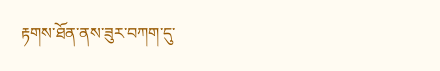རྟགས་ཐོན་ནས་ཟུར་བཀག་དུ་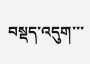བསྡད་འདུག་་་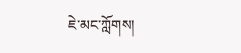ཇེ་མང་ཀློགས།